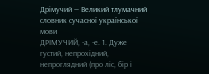Дрімучий — Великий тлумачний словник сучасної української мови
ДРІМУЧИЙ, -а, -е. 1. Дуже густий, непрохідний, непроглядний (про ліс, бір і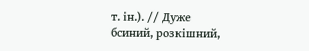т. ін.). // Дуже бсиний, розкішний,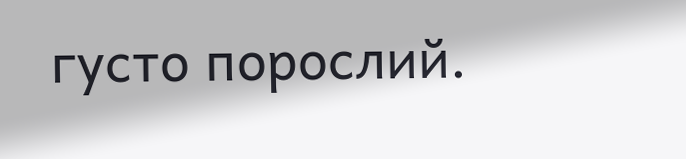густо порослий.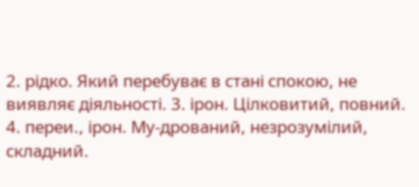2. рідко. Який перебуває в стані спокою, не виявляє діяльності. 3. ірон. Цілковитий, повний. 4. переи., ірон. Му-дрований, незрозумілий, складний.